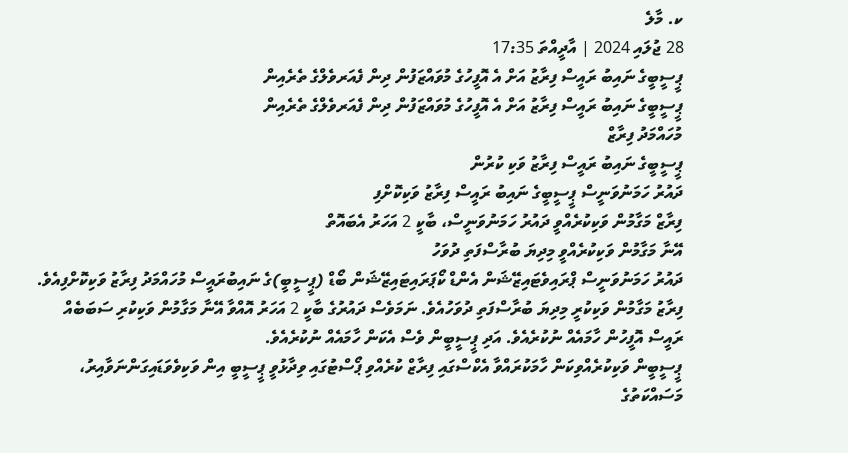ކ. މާލެ
28 ޖުލައި 2024 | އާދީއްތަ 17:35
ޕީސީބީގެ ނައިބު ރައީސް ފިރާޒު އަށް އެ އޮފީހުގެ މުވައްޒަފުން ދިން ފެއަރވެލްގެ ތެރެއިން
ޕީސީބީގެ ނައިބު ރައީސް ފިރާޒު އަށް އެ އޮފީހުގެ މުވައްޒަފުން ދިން ފެއަރވެލްގެ ތެރެއިން
މުހައްމަދު ފިރާޒް
ޕީސީބީގެ ނައިބު ރައީސް ފިރާޒު ވަކި ކުރުން
ދައުރު ހަމަނުވަނީސް ޕީސީބީގެ ނައިބު ރައީސް ފިރާޒު ވަކިކޮށްފި
ފިރާޒް މަގާމުން ވަކިކުރެއްވީ ދައުރު ހަމަނުވަނީސް، ބާކީ 2 އަހަރު އެބައޮތް
އޭނާ މަގާމުން ވަކިކުރެއްވީ މިދިޔަ ބުރާސްފަތި ދުވަހު
ދައުރު ހަމަނުވަނީސް ޕްރައިވެޓައިޒޭޝަން އެންޑް ކޯޕަރައިޓައިޒޭޝަން ބޯޑް (ޕީސީބީ)ގެ ނައިބުރައީސް މުހައްމަދު ފިރާޒު ވަކިކޮށްފިއެވެ.
ފިރާޒު މަގާމުން ވަކިކުރީ މިދިޔަ ބުރާސްފަތި ދުވަހުއެވެ. ނަމަވެސް ދައުރުގެ ބާކީ 2 އަހަރު އޮއްވާ އޭނާ މަގާމުން ވަކިކުރި ސަބަބެއް ރައީސް އޮފީހުން ހާމައެއް ނުކުރެއެވެ. އަދި ޕީސީބީން ވެސް އެކަން ހާމައެއް ނުކުރެއެވެ.
ޕީސީބީން ވަކިކުރެއްވިކަން ހާމަކުރައްވާ އެކްސްގައި ފިރާޒް ކުރެއްވި ޕޯސްޓުގައި ވިދާޅުވީ ޕީސީބީ އިން ވަކިވެވަޑައިގަންނަވާއިރު، މަސައްކަތުގެ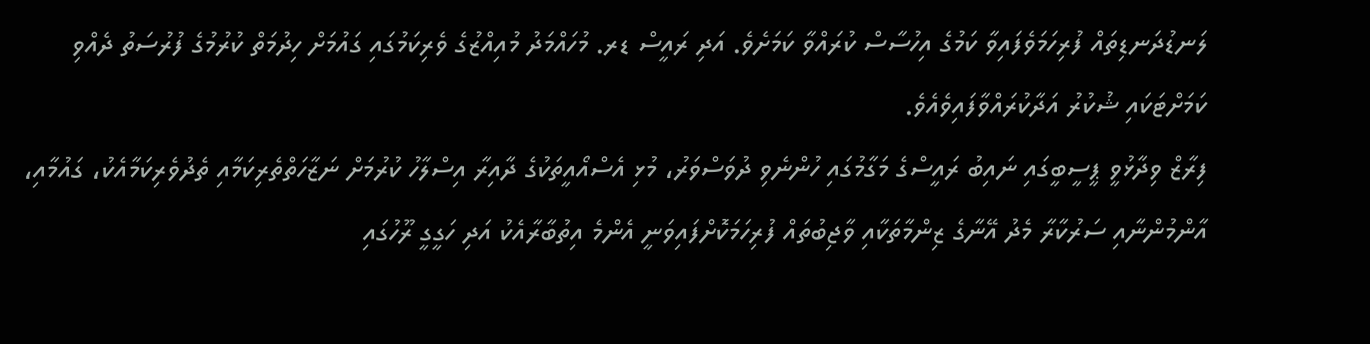ލަނޑުދަނޑިތައް ފުރިހަމަވެފައިވާ ކަމުގެ އިހުސާސް ކުރައްވާ ކަމަށެވެ. އަދި ރައީސް ޑރ. މުހައްމަދު މުއިއްޒުގެ ވެރިކަމުގައި ގައުމަށް ހިދުމަތް ކުރުމުގެ ފުރުސަތު ދެއްވި ކަމަށްޓަކައި ޝުކުރު އަދާކުރައްވާފައިވެއެވެ.
ފިރާޒް ވިދާޅުވީ ޕީސީބީގައި ނައިބު ރައީސްގެ މަގާމުގައި ހުންނެވި ދުވަސްވަރު، މުޅި އެސްއޯއީތަކުގެ ދާއިރާ އިސްލާހު ކުރުމަށް ނަޒާހަތްތެރިކަމާއި ތެދުވެރިކަމާއެކު، ގައުމާއި، އާންމުންނާއި ސަރުކާރާ މެދު އޭނާގެ ޒިންމާތަކާއި ވާޖިބުތައް ފުރިހަމަކޮށްފައިވަނީ އެންމެ އިތުބާރާއެކު އަދި ހަގީގީ ރޫހުގައި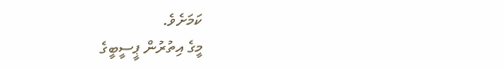ކަމަށެވެ.
މީގެ އިތުރުން ޕީސީބީގެ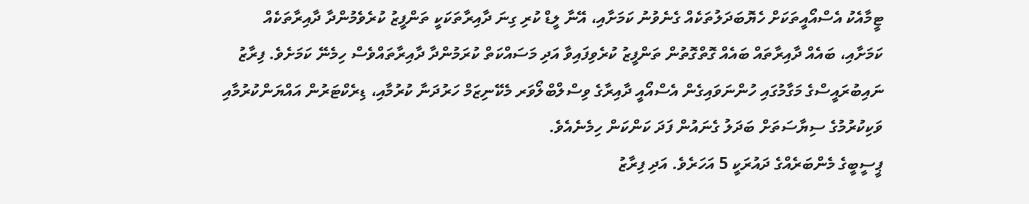ޓީމާއެކު އެސްއޯއީތަކަށް ހެޔޮބަދަލުތަކެއް ގެނެވުނު ކަމަށާއި، އޭނާ ލީޑް ކުރި ގިނަ ދާއިރާތަކަކީ ތަންފީޒު ކުރެވެމުންދާ ދާއިރާތަކެއް ކަމަށާއި، ބައެއް ދާއިރާތައް ބައެއް ގޮތްގޮތުން ތަންފީޒު ކުރެވިފައިވާ އަދި މަސައްކަތް ކުރަމުންދާ ދާއިރާތައްވެސް ހިމެނޭ ކަމަށެވެ. ފިރާޒު ނައިބުރައީސްގެ މަގާމުގައި ހުންނަވައިގެން އެސްއޯއީ ދާއިރާގެ ވިސްލްބްލޯވަރ މެކޭނިޒަމް ހަރުދަނާ ކުރުމާއި، ޑިރެކްޓަރުން އައްޔަންކުރުމާއި ވަކިކުރުމުގެ ސިޔާސަތަށް ބަދަލު ގެނައުން ފަދަ ކަންކަން ހިމެނެއެވެ.
ޕީސީބީގެ މެންބަރެއްގެ ދައުރަކީ 5 އަހަރެވެ. އަދި ފިރާޒު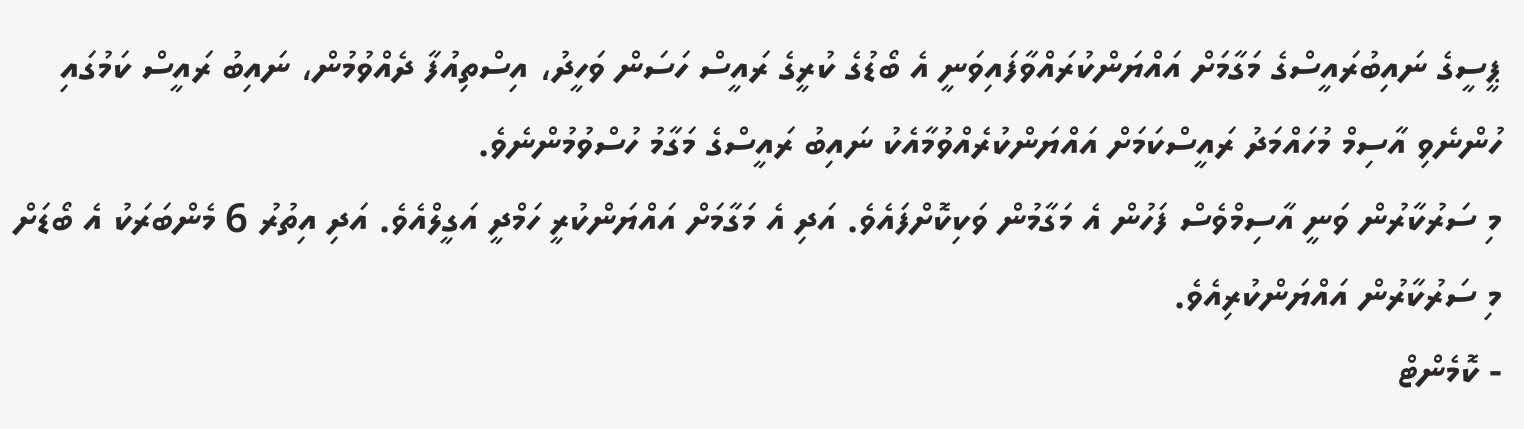ޕީސީގެ ނައިބުރައީސްގެ މަގާމަށް އައްޔަންކުރައްވާފައިވަނީ އެ ބޯޑުގެ ކުރީގެ ރައީސް ހަސަން ވަހީދު، އިސްތިއުފާ ދެއްވުމުން، ނައިބު ރައީސް ކަމުގައި ހުންނެވި އާސިމް މުހައްމަދު ރައީސްކަމަށް އައްޔަންކުރެއްވުމާއެކު ނައިބު ރައީސްގެ މަގާމު ހުސްވުމުންނެވެ.
މި ސަރުކާރުން ވަނީ އާސިމްވެސް ފަހުން އެ މަގާމުން ވަކިކޮށްފައެވެ. އަދި އެ މަގާމަށް އައްޔަންކުރީ ހަމްދީ އަގީލްއެވެ. އަދި އިތުރު 6 މެންބަރަކު އެ ބޯޑަށް މި ސަރުކާރުން އައްޔަންކުރިއެވެ.
- ކޮމެންޓް